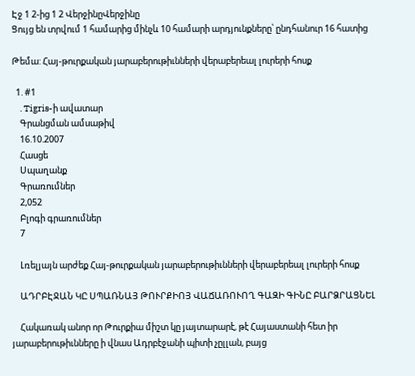Էջ 1 2-ից 1 2 ՎերջինըՎերջինը
Ցույց են տրվում 1 համարից մինչև 10 համարի արդյունքները՝ ընդհանուր 16 հատից

Թեմա: Հայ-թուրքական յարաբերութիւնների վերաբերեալ լուրերի հոսք

  1. #1
    . Tigris-ի ավատար
    Գրանցման ամսաթիվ
    16.10.2007
    Հասցե
    Սպաղանք
    Գրառումներ
    2,052
    Բլոգի գրառումներ
    7

    Լռելյայն արժեք Հայ-թուրքական յարաբերութիւնների վերաբերեալ լուրերի հոսք

    ԱԴՐԲԷՋԱՆ ԿԸ ՍՊԱՌՆԱՅ ԹՈՒՐՔԻՈՅ ՎԱՃԱՌՈՒՈՂ ԳԱԶԻ ԳԻՆԸ ԲԱՐՁՐԱՑՆԵԼ

    Հակառակ անոր որ Թուրքիա միշտ կը յայտարարէ, թէ Հայաստանի հետ իր յարաբերութիւնները ի վնաս Ադրբէջանի պիտի չըլլան, բայց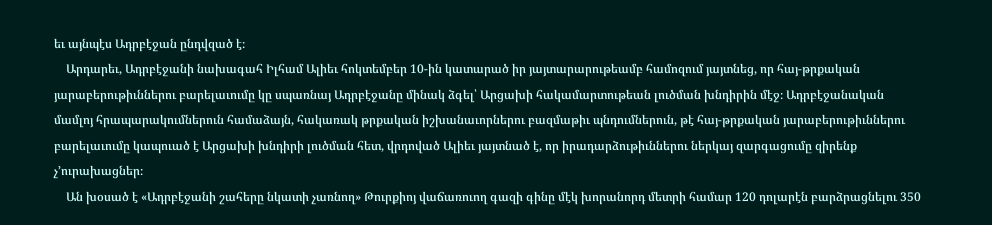եւ այնպէս Ադրբէջան ընդվզած է։
    Արդարեւ, Ադրբէջանի նախագահ Իլհամ Ալիեւ հոկտեմբեր 10-ին կատարած իր յայտարարութեամբ համոզում յայտնեց, որ հայ-թրքական յարաբերութիւններու բարելաւումը կը սպառնայ Ադրբէջանը մինակ ձգել՝ Արցախի հակամարտութեան լուծման խնդիրին մէջ։ Ադրբէջանական մամլոյ հրապարակումներուն համաձայն, հակառակ թրքական իշխանաւորներու բազմաթիւ պնդումներուն, թէ հայ-թրքական յարաբերութիւններու բարելաւումը կապուած է Արցախի խնդիրի լուծման հետ, վրդոված Ալիեւ յայտնած է, որ իրադարձութիւններու ներկայ զարգացումը զիրենք չ՚ուրախացներ։
    Ան խօսած է «Ադրբէջանի շահերը նկատի չառնող» Թուրքիոյ վաճառուող գազի գինը մէկ խորանորդ մետրի համար 120 դոլարէն բարձրացնելու 350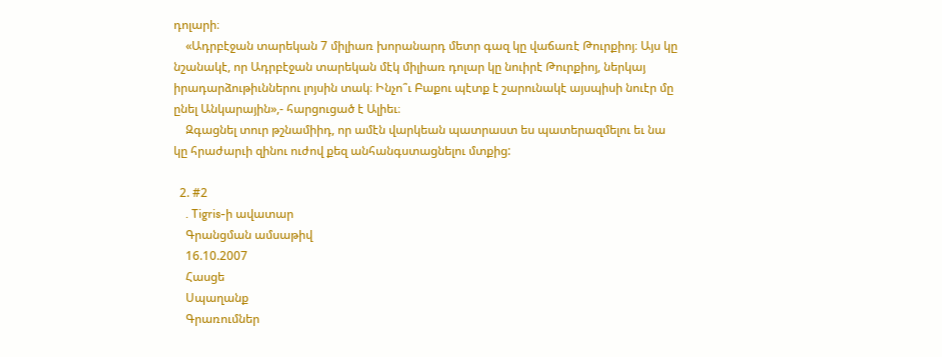դոլարի։
    «Ադրբէջան տարեկան 7 միլիառ խորանարդ մետր գազ կը վաճառէ Թուրքիոյ։ Այս կը նշանակէ, որ Ադրբէջան տարեկան մէկ միլիառ դոլար կը նուիրէ Թուրքիոյ, ներկայ իրադարձութիւններու լոյսին տակ։ Ինչո՞ւ Բաքու պէտք է շարունակէ այսպիսի նուէր մը ընել Անկարային»,- հարցուցած է Ալիեւ։
    Զգացնել տուր թշնամիիդ, որ ամէն վարկեան պատրաստ ես պատերազմելու եւ նա կը հրաժարւի զինու ուժով քեզ անհանգստացնելու մտքից:

  2. #2
    . Tigris-ի ավատար
    Գրանցման ամսաթիվ
    16.10.2007
    Հասցե
    Սպաղանք
    Գրառումներ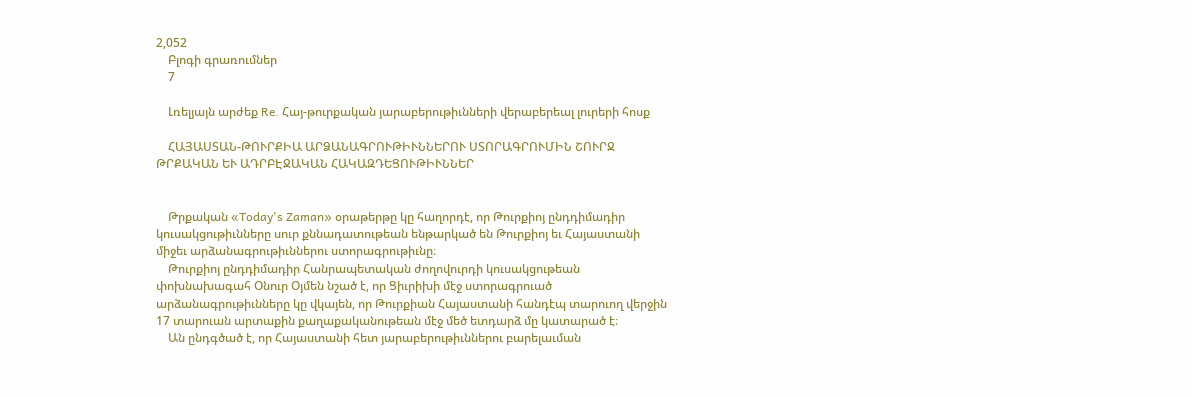2,052
    Բլոգի գրառումներ
    7

    Լռելյայն արժեք Re. Հայ-թուրքական յարաբերութիւնների վերաբերեալ լուրերի հոսք

    ՀԱՅԱՍՏԱՆ-ԹՈՒՐՔԻԱ ԱՐՁԱՆԱԳՐՈՒԹԻՒՆՆԵՐՈՒ ՍՏՈՐԱԳՐՈՒՄԻՆ ՇՈՒՐՋ ԹՐՔԱԿԱՆ ԵՒ ԱԴՐԲԷՋԱԿԱՆ ՀԱԿԱԶԴԵՑՈՒԹԻՒՆՆԵՐ


    Թրքական «Today's Zaman» օրաթերթը կը հաղորդէ, որ Թուրքիոյ ընդդիմադիր կուսակցութիւնները սուր քննադատութեան ենթարկած են Թուրքիոյ եւ Հայաստանի միջեւ արձանագրութիւններու ստորագրութիւնը։
    Թուրքիոյ ընդդիմադիր Հանրապետական ժողովուրդի կուսակցութեան փոխնախագահ Օնուր Օյմեն նշած է, որ Ցիւրիխի մէջ ստորագրուած արձանագրութիւնները կը վկայեն, որ Թուրքիան Հայաստանի հանդէպ տարուող վերջին 17 տարուան արտաքին քաղաքականութեան մէջ մեծ ետդարձ մը կատարած է։
    Ան ընդգծած է, որ Հայաստանի հետ յարաբերութիւններու բարելաւման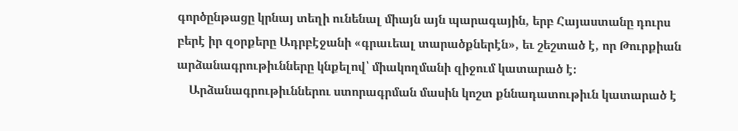գործընթացը կրնայ տեղի ունենալ միայն այն պարագային, երբ Հայաստանը դուրս բերէ իր զօրքերը Ադրբէջանի «գրաւեալ տարածքներէն», եւ շեշտած է, որ Թուրքիան արձանագրութիւնները կնքելով՝ միակողմանի զիջում կատարած է։
    Արձանագրութիւններու ստորագրման մասին կոշտ քննադատութիւն կատարած է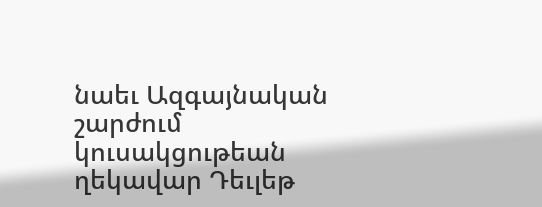նաեւ Ազգայնական շարժում կուսակցութեան ղեկավար Դեւլեթ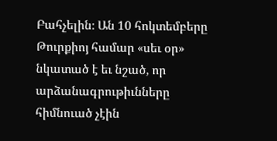Բահչելին։ Ան 10 հոկտեմբերը Թուրքիոյ համար «սեւ օր» նկատած է եւ նշած, որ արձանագրութիւնները հիմնուած չէին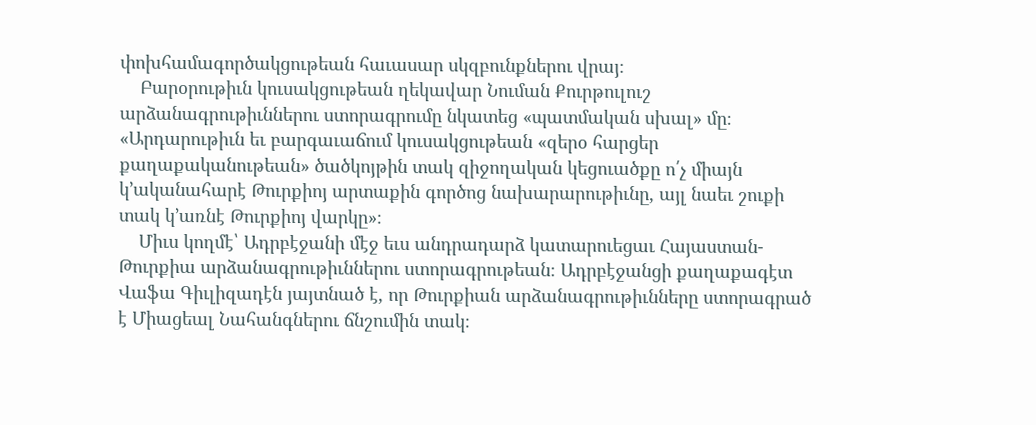փոխհամագործակցութեան հաւասար սկզբունքներու վրայ։
    Բարօրութիւն կուսակցութեան ղեկավար Նուման Քուրթուլուշ արձանագրութիւններու ստորագրումը նկատեց «պատմական սխալ» մը։ «Արդարութիւն եւ բարգաւաճում կուսակցութեան «զերօ հարցեր քաղաքականութեան» ծածկոյթին տակ զիջողական կեցուածքը ո՛չ միայն կ՚ականահարէ Թուրքիոյ արտաքին գործոց նախարարութիւնը, այլ նաեւ շուքի տակ կ՚առնէ Թուրքիոյ վարկը»։
    Միւս կողմէ՝ Ադրբէջանի մէջ եւս անդրադարձ կատարուեցաւ Հայաստան-Թուրքիա արձանագրութիւններու ստորագրութեան։ Ադրբէջանցի քաղաքագէտ Վաֆա Գիւլիզադէն յայտնած է, որ Թուրքիան արձանագրութիւնները ստորագրած է Միացեալ Նահանգներու ճնշումին տակ։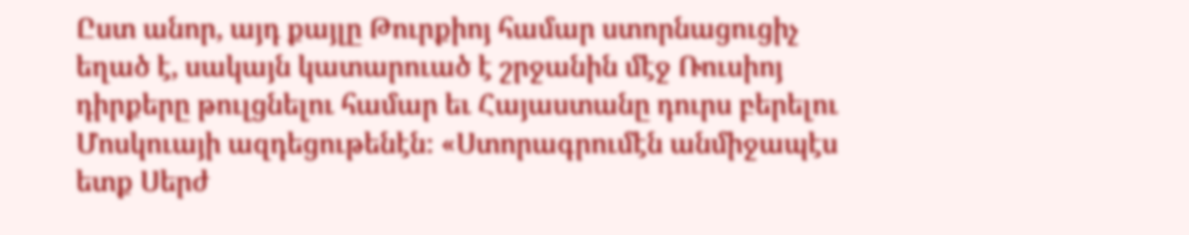Ըստ անոր, այդ քայլը Թուրքիոյ համար ստորնացուցիչ եղած է, սակայն կատարուած է շրջանին մէջ Ռուսիոյ դիրքերը թուլցնելու համար եւ Հայաստանը դուրս բերելու Մոսկուայի ազդեցութենէն։ «Ստորագրումէն անմիջապէս ետք Սերժ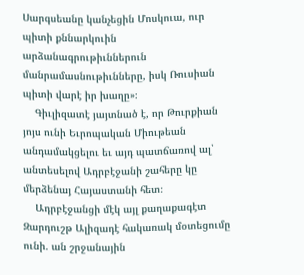Սարգսեանը կանչեցին Մոսկուա, ուր պիտի քննարկուին արձանագրութիւններուն մանրամասնութիւնները, իսկ Ռուսիան պիտի վարէ իր խաղը»։
    Գիւլիզատէ յայտնած է, որ Թուրքիան յոյս ունի Եւրոպական Միութեան անդամակցելու եւ այդ պատճառով ալ՝ անտեսելով Ադրբէջանի շահերը կը մերձենայ Հայաստանի հետ։
    Ադրբէջանցի մէկ այլ քաղաքագէտ Զարդուշթ Ալիզադէ հակառակ մօտեցումը ունի. ան շրջանային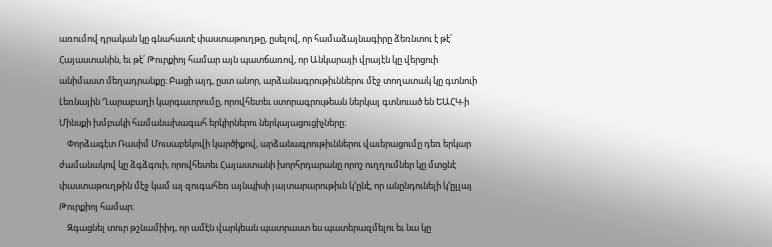առումով դրական կը գնահատէ փաստաթուղթը, ըսելով, որ համաձայնագիրը ձեռնտու է թէ՛ Հայաստանին, եւ թէ՛ Թուրքիոյ համար այն պատճառով, որ Անկարայի վրայէն կը վերցուի անիմաստ մեղադրանքը։ Բացի այդ, ըստ անոր, արձանագրութիւններու մէջ տողատակ կը գտնուի Լեռնային Ղարաբաղի կարգաւորումը, որովհետեւ ստորագրութեան ներկայ գտնուած են ԵԱՀԿ-ի Մինսքի խմբակի համանախագահ երկիրներու ներկայացուցիչները։
    Փորձագէտ Ռասիմ Մուսաբեկովի կարծիքով, արձանագրութիւններու վաւերացումը դեռ երկար ժամանակով կը ձգձգուի, որովհետեւ Հայաստանի խորհրդարանը որոշ ուղղումներ կը մտցնէ փաստաթուղթին մէջ կամ ալ զուգահեռ այնպիսի յայտարարութիւն կ՚ընէ, որ անընդունելի կ՚ըլլայ Թուրքիոյ համար։
    Զգացնել տուր թշնամիիդ, որ ամէն վարկեան պատրաստ ես պատերազմելու եւ նա կը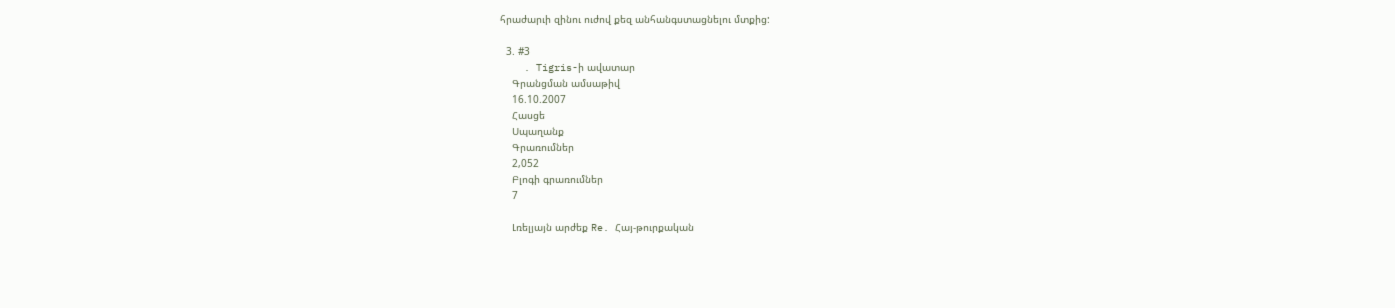հրաժարւի զինու ուժով քեզ անհանգստացնելու մտքից:

  3. #3
    . Tigris-ի ավատար
    Գրանցման ամսաթիվ
    16.10.2007
    Հասցե
    Սպաղանք
    Գրառումներ
    2,052
    Բլոգի գրառումներ
    7

    Լռելյայն արժեք Re. Հայ-թուրքական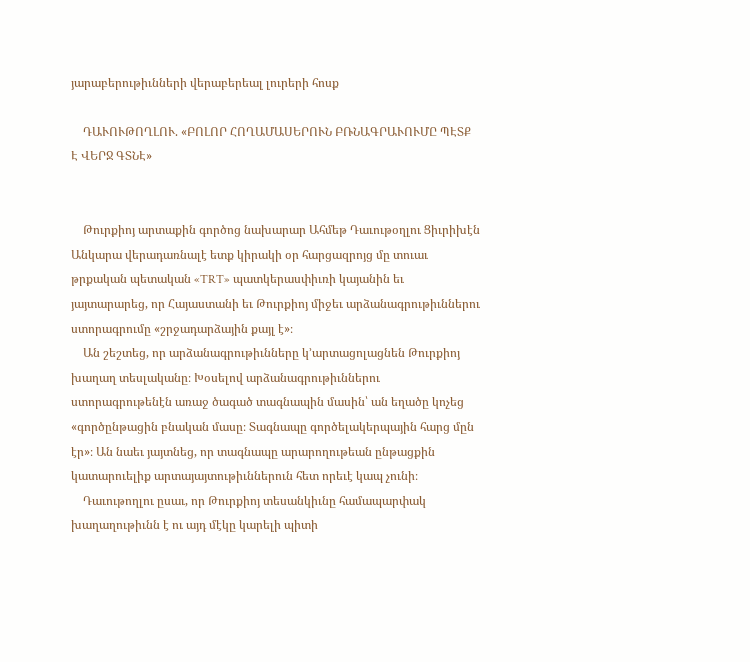յարաբերութիւնների վերաբերեալ լուրերի հոսք

    ԴԱՒՈՒԹՈՂԼՈՒ. «ԲՈԼՈՐ ՀՈՂԱՄԱՍԵՐՈՒՆ ԲՌՆԱԳՐԱՒՈՒՄԸ ՊԷՏՔ Է ՎԵՐՋ ԳՏՆԷ»


    Թուրքիոյ արտաքին գործոց նախարար Ահմեթ Դաւութօղլու Ցիւրիխէն Անկարա վերադառնալէ ետք կիրակի օր հարցազրոյց մը տուաւ թրքական պետական «TRT» պատկերասփիւռի կայանին եւ յայտարարեց, որ Հայաստանի եւ Թուրքիոյ միջեւ արձանագրութիւններու ստորագրումը «շրջադարձային քայլ է»։
    Ան շեշտեց, որ արձանագրութիւնները կ՚արտացոլացնեն Թուրքիոյ խաղաղ տեսլականը։ Խօսելով արձանագրութիւններու ստորագրութենէն առաջ ծագած տագնապին մասին՝ ան եղածը կոչեց «գործընթացին բնական մասը։ Տագնապը գործելակերպային հարց մըն էր»։ Ան նաեւ յայտնեց, որ տագնապը արարողութեան ընթացքին կատարուելիք արտայայտութիւններուն հետ որեւէ կապ չունի։
    Դաւութողլու ըսաւ, որ Թուրքիոյ տեսանկիւնը համապարփակ խաղաղութիւնն է ու այդ մէկը կարելի պիտի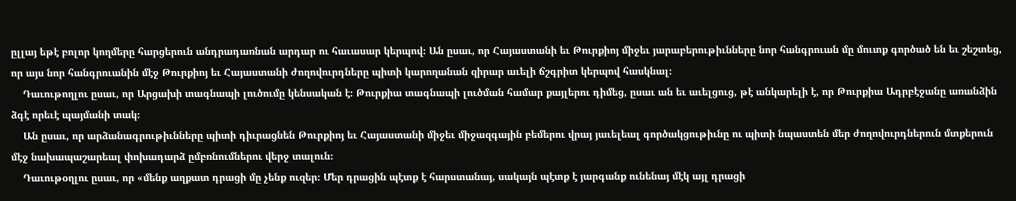ըլլայ եթէ բոլոր կողմերը հարցերուն անդրադառնան արդար ու հաւասար կերպով։ Ան ըսաւ, որ Հայաստանի եւ Թուրքիոյ միջեւ յարաբերութիւնները նոր հանգրուան մը մուտք գործած են եւ շեշտեց, որ այս նոր հանգրուանին մէջ Թուրքիոյ եւ Հայաստանի ժողովուրդները պիտի կարողանան զիրար աւելի ճշգրիտ կերպով հասկնալ։
    Դաւութողլու ըսաւ, որ Արցախի տագնապի լուծումը կենսական է։ Թուրքիա տագնապի լուծման համար քայլերու դիմեց, ըսաւ ան եւ աւելցուց, թէ անկարելի է, որ Թուրքիա Ադրբէջանը առանձին ձգէ որեւէ պայմանի տակ։
    Ան ըսաւ, որ արձանագրութիւնները պիտի դիւրացնեն Թուրքիոյ եւ Հայաստանի միջեւ միջազգային բեմերու վրայ յաւելեալ գործակցութիւնը ու պիտի նպաստեն մեր ժողովուրդներուն մտքերուն մէջ նախապաշարեալ փոխադարձ ըմբռնումներու վերջ տալուն։
    Դաւութօղլու ըսաւ, որ «մենք աղքատ դրացի մը չենք ուզեր։ Մեր դրացին պէտք է հարստանայ, սակայն պէտք է յարգանք ունենայ մէկ այլ դրացի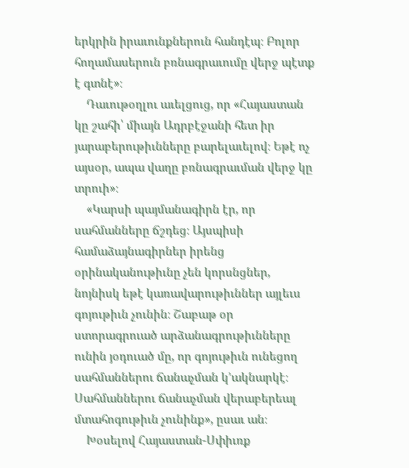երկրին իրաւունքներուն հանդէպ։ Բոլոր հողամասերուն բռնագրաւումը վերջ պէտք է գտնէ»։
    Դաւութօղլու աւելցուց, որ «Հայաստան կը շահի՝ միայն Ադրբէջանի հետ իր յարաբերութիւնները բարելաւելով։ Եթէ ոչ այսօր, ապա վաղը բռնագրաւման վերջ կը տրուի»։
    «Կարսի պայմանագիրն էր, որ սահմանները ճշդեց։ Այսպիսի համաձայնագիրներ իրենց օրինականութիւնը չեն կորսնցներ, նոյնիսկ եթէ կառավարութիւններ այլեւս գոյութիւն չունին։ Շաբաթ օր ստորագրուած արձանագրութիւնները ունին յօդուած մը, որ գոյութիւն ունեցող սահմաններու ճանաչման կ՚ակնարկէ։ Սահմաններու ճանաչման վերաբերեալ մտահոգութիւն չունինք», ըսաւ ան։
    Խօսելով Հայաստան-Սփիւռք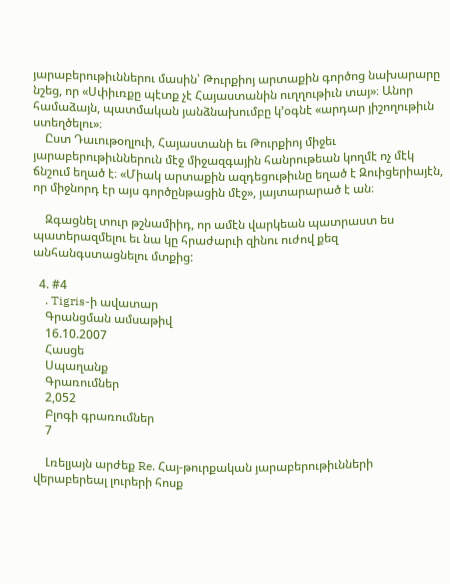յարաբերութիւններու մասին՝ Թուրքիոյ արտաքին գործոց նախարարը նշեց, որ «Սփիւռքը պէտք չէ Հայաստանին ուղղութիւն տայ»։ Անոր համաձայն, պատմական յանձնախումբը կ՚օգնէ «արդար յիշողութիւն ստեղծելու»։
    Ըստ Դաւութօղլուի, Հայաստանի եւ Թուրքիոյ միջեւ յարաբերութիւններուն մէջ միջազգային հանրութեան կողմէ ոչ մէկ ճնշում եղած է։ «Միակ արտաքին ազդեցութիւնը եղած է Զուիցերիայէն, որ միջնորդ էր այս գործընթացին մէջ», յայտարարած է ան։

    Զգացնել տուր թշնամիիդ, որ ամէն վարկեան պատրաստ ես պատերազմելու եւ նա կը հրաժարւի զինու ուժով քեզ անհանգստացնելու մտքից:

  4. #4
    . Tigris-ի ավատար
    Գրանցման ամսաթիվ
    16.10.2007
    Հասցե
    Սպաղանք
    Գրառումներ
    2,052
    Բլոգի գրառումներ
    7

    Լռելյայն արժեք Re. Հայ-թուրքական յարաբերութիւնների վերաբերեալ լուրերի հոսք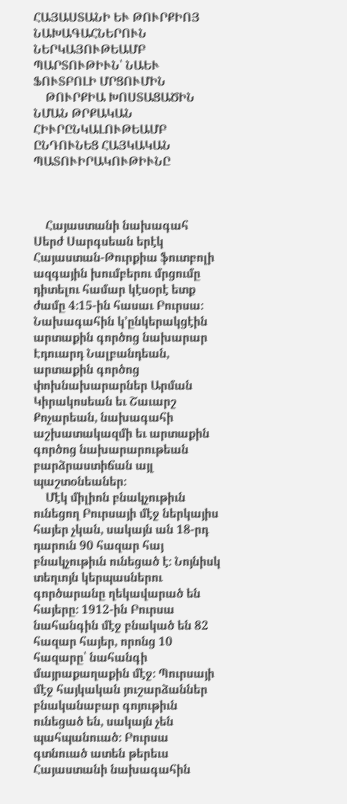ՀԱՅԱՍՏԱՆԻ ԵՒ ԹՈՒՐՔԻՈՅ ՆԱԽԱԳԱՀՆԵՐՈՒՆ ՆԵՐԿԱՅՈՒԹԵԱՄԲ ՊԱՐՏՈՒԹԻՒՆ՝ ՆԱԵՒ ՖՈՒՏԲՈԼԻ ՄՐՑՈՒՄԻՆ
    ԹՈՒՐՔԻԱ ԽՈՍՏԱՑԱԾԻՆ ՆՄԱՆ ԹՐՔԱԿԱՆ ՀԻՒՐԸՆԿԱԼՈՒԹԵԱՄԲ ԸՆԴՈՒՆԵՑ ՀԱՅԿԱԿԱՆ ՊԱՏՈՒԻՐԱԿՈՒԹԻՒՆԸ



    Հայաստանի նախագահ Սերժ Սարգսեան երէկ Հայաստան-Թուրքիա ֆուտբոլի ազգային խումբերու մրցումը դիտելու համար կէսօրէ ետք ժամը 4։15-ին հասաւ Բուրսա։ Նախագահին կ՚ընկերակցէին արտաքին գործոց նախարար Էդուարդ Նալբանդեան, արտաքին գործոց փոխնախարարներ Արման Կիրակոսեան եւ Շաւարշ Քոչարեան, նախագահի աշխատակազմի եւ արտաքին գործոց նախարարութեան բարձրաստիճան այլ պաշտօնեաներ։
    Մէկ միլիոն բնակչութիւն ունեցող Բուրսայի մէջ ներկայիս հայեր չկան, սակայն ան 18-րդ դարուն 90 հազար հայ բնակչութիւն ունեցած է։ Նոյնիսկ տեղւոյն կերպասներու գործարանը ղեկավարած են հայերը։ 1912-ին Բուրսա նահանգին մէջ բնակած են 82 հազար հայեր, որոնց 10 հազարը՝ նահանգի մայրաքաղաքին մէջ։ Պուրսայի մէջ հայկական յուշարձաններ բնականաբար գոյութիւն ունեցած են, սակայն չեն պահպանուած։ Բուրսա գտնուած ատեն թերեւս Հայաստանի նախագահին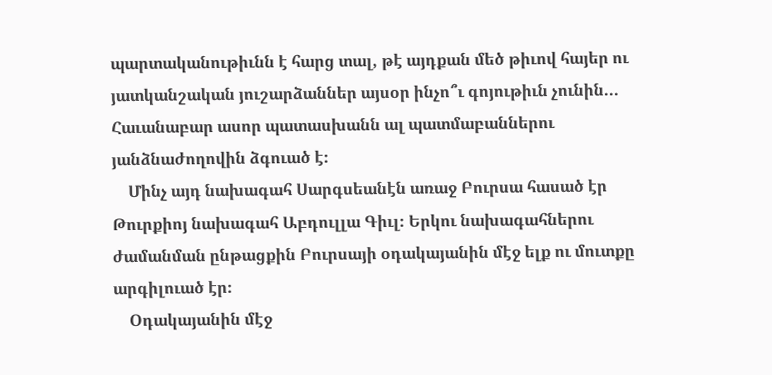պարտականութիւնն է հարց տալ, թէ այդքան մեծ թիւով հայեր ու յատկանշական յուշարձաններ այսօր ինչո՞ւ գոյութիւն չունին... Հաւանաբար ասոր պատասխանն ալ պատմաբաններու յանձնաժողովին ձգուած է։
    Մինչ այդ նախագահ Սարգսեանէն առաջ Բուրսա հասած էր Թուրքիոյ նախագահ Աբդուլլա Գիւլ։ Երկու նախագահներու ժամանման ընթացքին Բուրսայի օդակայանին մէջ ելք ու մուտքը արգիլուած էր։
    Օդակայանին մէջ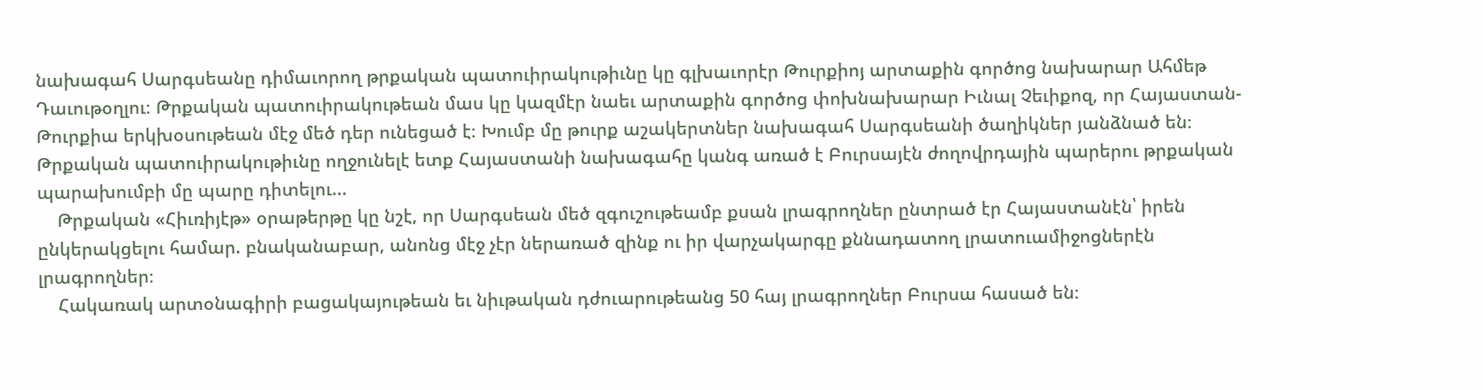նախագահ Սարգսեանը դիմաւորող թրքական պատուիրակութիւնը կը գլխաւորէր Թուրքիոյ արտաքին գործոց նախարար Ահմեթ Դաւութօղլու։ Թրքական պատուիրակութեան մաս կը կազմէր նաեւ արտաքին գործոց փոխնախարար Իւնալ Չեւիքոզ, որ Հայաստան-Թուրքիա երկխօսութեան մէջ մեծ դեր ունեցած է։ Խումբ մը թուրք աշակերտներ նախագահ Սարգսեանի ծաղիկներ յանձնած են։ Թրքական պատուիրակութիւնը ողջունելէ ետք Հայաստանի նախագահը կանգ առած է Բուրսայէն ժողովրդային պարերու թրքական պարախումբի մը պարը դիտելու...
    Թրքական «Հիւռիյէթ» օրաթերթը կը նշէ, որ Սարգսեան մեծ զգուշութեամբ քսան լրագրողներ ընտրած էր Հայաստանէն՝ իրեն ընկերակցելու համար. բնականաբար, անոնց մէջ չէր ներառած զինք ու իր վարչակարգը քննադատող լրատուամիջոցներէն լրագրողներ։
    Հակառակ արտօնագիրի բացակայութեան եւ նիւթական դժուարութեանց 50 հայ լրագրողներ Բուրսա հասած են։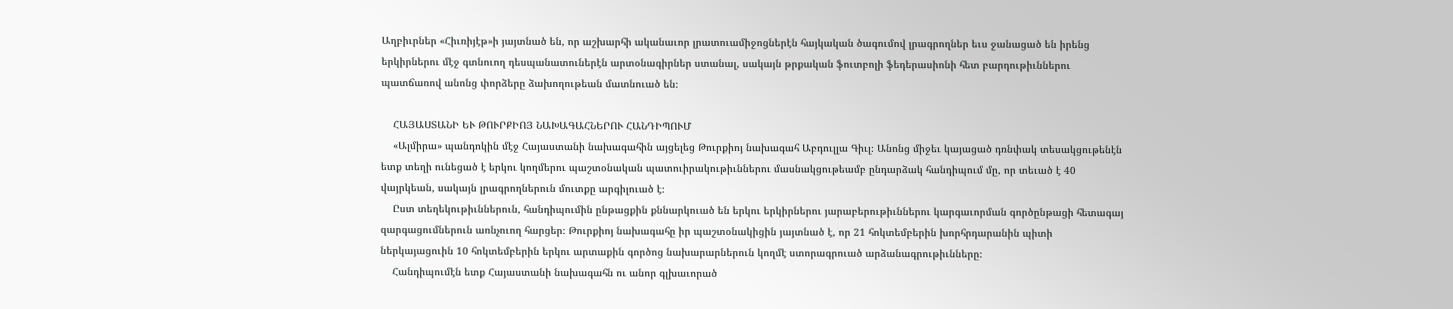Աղբիւրներ «Հիւռիյէթ»ի յայտնած են, որ աշխարհի ականաւոր լրատուամիջոցներէն հայկական ծագումով լրագրողներ եւս ջանացած են իրենց երկիրներու մէջ գտնուող դեսպանատուներէն արտօնագիրներ ստանալ, սակայն թրքական ֆուտբոլի ֆեդերասիոնի հետ բարդութիւններու պատճառով անոնց փորձերը ձախողութեան մատնուած են։

    ՀԱՅԱՍՏԱՆԻ ԵՒ ԹՈՒՐՔԻՈՅ ՆԱԽԱԳԱՀՆԵՐՈՒ ՀԱՆԴԻՊՈՒՄ
    «Ալմիրա» պանդոկին մէջ Հայաստանի նախագահին այցելեց Թուրքիոյ նախագահ Աբդուլլա Գիւլ։ Անոնց միջեւ կայացած դռնփակ տեսակցութենէն ետք տեղի ունեցած է երկու կողմերու պաշտօնական պատուիրակութիւններու մասնակցութեամբ ընդարձակ հանդիպում մը, որ տեւած է 40 վայրկեան, սակայն լրագրողներուն մուտքը արգիլուած է։
    Ըստ տեղեկութիւններուն, հանդիպումին ընթացքին քննարկուած են երկու երկիրներու յարաբերութիւններու կարգաւորման գործընթացի հետագայ զարգացումներուն առնչուող հարցեր։ Թուրքիոյ նախագահը իր պաշտօնակիցին յայտնած է, որ 21 հոկտեմբերին խորհրդարանին պիտի ներկայացուին 10 հոկտեմբերին երկու արտաքին գործոց նախարարներուն կողմէ ստորագրուած արձանագրութիւնները։
    Հանդիպումէն ետք Հայաստանի նախագահն ու անոր գլխաւորած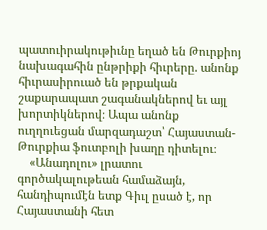պատուիրակութիւնը եղած են Թուրքիոյ նախագահին ընթրիքի հիւրերը. անոնք հիւրասիրուած են թրքական շաքարապատ շագանակներով եւ այլ խորտիկներով։ Ապա անոնք ուղղուեցան մարզադաշտ՝ Հայաստան-Թուրքիա ֆուտբոլի խաղը դիտելու։
    «Անադոլու» լրատու գործակալութեան համաձայն, հանդիպումէն ետք Գիւլ ըսած է, որ Հայաստանի հետ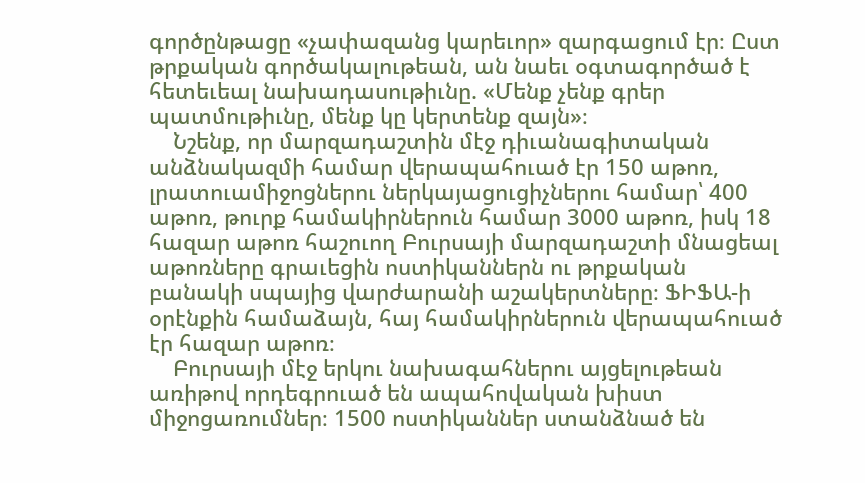գործընթացը «չափազանց կարեւոր» զարգացում էր։ Ըստ թրքական գործակալութեան, ան նաեւ օգտագործած է հետեւեալ նախադասութիւնը. «Մենք չենք գրեր պատմութիւնը, մենք կը կերտենք զայն»։
    Նշենք, որ մարզադաշտին մէջ դիւանագիտական անձնակազմի համար վերապահուած էր 150 աթոռ, լրատուամիջոցներու ներկայացուցիչներու համար՝ 400 աթոռ, թուրք համակիրներուն համար 3000 աթոռ, իսկ 18 հազար աթոռ հաշուող Բուրսայի մարզադաշտի մնացեալ աթոռները գրաւեցին ոստիկաններն ու թրքական բանակի սպայից վարժարանի աշակերտները։ ՖԻՖԱ-ի օրէնքին համաձայն, հայ համակիրներուն վերապահուած էր հազար աթոռ։
    Բուրսայի մէջ երկու նախագահներու այցելութեան առիթով որդեգրուած են ապահովական խիստ միջոցառումներ։ 1500 ոստիկաններ ստանձնած են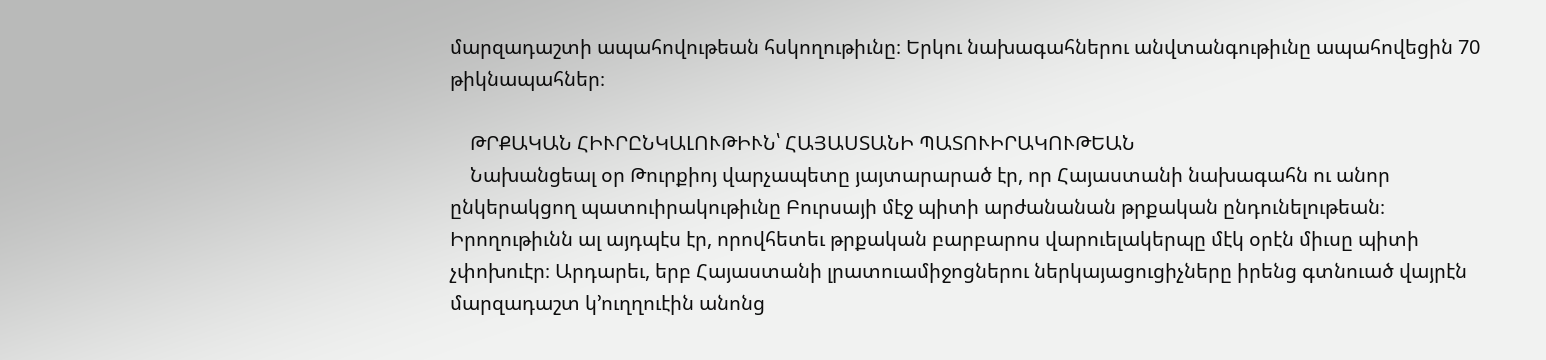մարզադաշտի ապահովութեան հսկողութիւնը։ Երկու նախագահներու անվտանգութիւնը ապահովեցին 70 թիկնապահներ։

    ԹՐՔԱԿԱՆ ՀԻՒՐԸՆԿԱԼՈՒԹԻՒՆ՝ ՀԱՅԱՍՏԱՆԻ ՊԱՏՈՒԻՐԱԿՈՒԹԵԱՆ
    Նախանցեալ օր Թուրքիոյ վարչապետը յայտարարած էր, որ Հայաստանի նախագահն ու անոր ընկերակցող պատուիրակութիւնը Բուրսայի մէջ պիտի արժանանան թրքական ընդունելութեան։ Իրողութիւնն ալ այդպէս էր, որովհետեւ թրքական բարբարոս վարուելակերպը մէկ օրէն միւսը պիտի չփոխուէր։ Արդարեւ, երբ Հայաստանի լրատուամիջոցներու ներկայացուցիչները իրենց գտնուած վայրէն մարզադաշտ կ՚ուղղուէին անոնց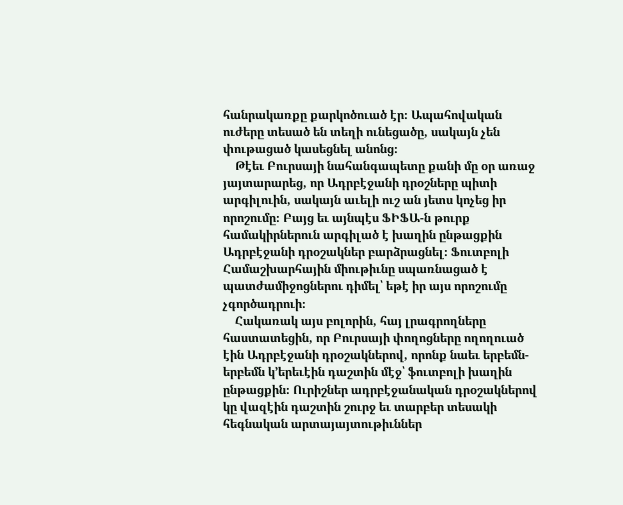հանրակառքը քարկոծուած էր։ Ապահովական ուժերը տեսած են տեղի ունեցածը, սակայն չեն փութացած կասեցնել անոնց։
    Թէեւ Բուրսայի նահանգապետը քանի մը օր առաջ յայտարարեց, որ Ադրբէջանի դրօշները պիտի արգիլուին, սակայն աւելի ուշ ան յետս կոչեց իր որոշումը։ Բայց եւ այնպէս ՖԻՖԱ-ն թուրք համակիրներուն արգիլած է խաղին ընթացքին Ադրբէջանի դրօշակներ բարձրացնել։ Ֆուտբոլի Համաշխարհային միութիւնը սպառնացած է պատժամիջոցներու դիմել՝ եթէ իր այս որոշումը չգործադրուի։
    Հակառակ այս բոլորին, հայ լրագրողները հաստատեցին, որ Բուրսայի փողոցները ողողուած էին Ադրբէջանի դրօշակներով, որոնք նաեւ երբեմն-երբեմն կ՚երեւէին դաշտին մէջ՝ ֆուտբոլի խաղին ընթացքին։ Ուրիշներ ադրբէջանական դրօշակներով կը վազէին դաշտին շուրջ եւ տարբեր տեսակի հեգնական արտայայտութիւններ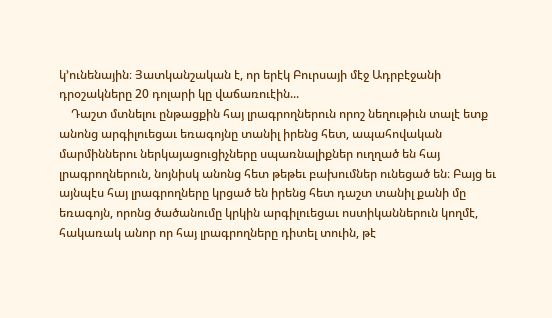կ՚ունենային։ Յատկանշական է, որ երէկ Բուրսայի մէջ Ադրբէջանի դրօշակները 20 դոլարի կը վաճառուէին...
    Դաշտ մտնելու ընթացքին հայ լրագրողներուն որոշ նեղութիւն տալէ ետք անոնց արգիլուեցաւ եռագոյնը տանիլ իրենց հետ, ապահովական մարմիններու ներկայացուցիչները սպառնալիքներ ուղղած են հայ լրագրողներուն, նոյնիսկ անոնց հետ թեթեւ բախումներ ունեցած են։ Բայց եւ այնպէս հայ լրագրողները կրցած են իրենց հետ դաշտ տանիլ քանի մը եռագոյն, որոնց ծածանումը կրկին արգիլուեցաւ ոստիկաններուն կողմէ, հակառակ անոր որ հայ լրագրողները դիտել տուին, թէ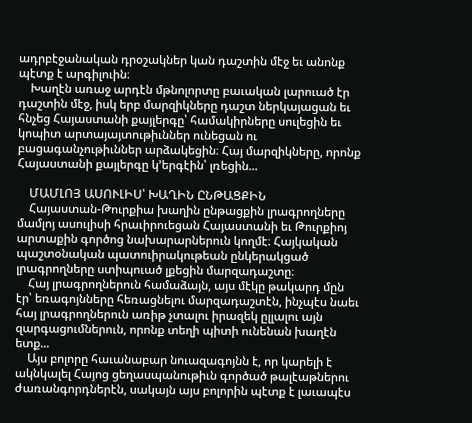ադրբէջանական դրօշակներ կան դաշտին մէջ եւ անոնք պէտք է արգիլուին։
    Խաղէն առաջ արդէն մթնոլորտը բաւական լարուած էր դաշտին մէջ, իսկ երբ մարզիկները դաշտ ներկայացան եւ հնչեց Հայաստանի քայլերգը՝ համակիրները սուլեցին եւ կոպիտ արտայայտութիւններ ունեցան ու բացագանչութիւններ արձակեցին։ Հայ մարզիկները, որոնք Հայաստանի քայլերգը կ՚երգէին՝ լռեցին...

    ՄԱՄԼՈՅ ԱՍՈՒԼԻՍ՝ ԽԱՂԻՆ ԸՆԹԱՑՔԻՆ
    Հայաստան-Թուրքիա խաղին ընթացքին լրագրողները մամլոյ ասուլիսի հրաւիրուեցան Հայաստանի եւ Թուրքիոյ արտաքին գործոց նախարարներուն կողմէ։ Հայկական պաշտօնական պատուիրակութեան ընկերակցած լրագրողները ստիպուած լքեցին մարզադաշտը։
    Հայ լրագրողներուն համաձայն, այս մէկը թակարդ մըն էր՝ եռագոյնները հեռացնելու մարզադաշտէն, ինչպէս նաեւ հայ լրագրողներուն առիթ չտալու իրազեկ ըլլալու այն զարգացումներուն, որոնք տեղի պիտի ունենան խաղէն ետք...
    Այս բոլորը հաւանաբար նուազագոյնն է, որ կարելի է ակնկալել Հայոց ցեղասպանութիւն գործած թալէաթներու ժառանգորդներէն, սակայն այս բոլորին պէտք է լաւապէս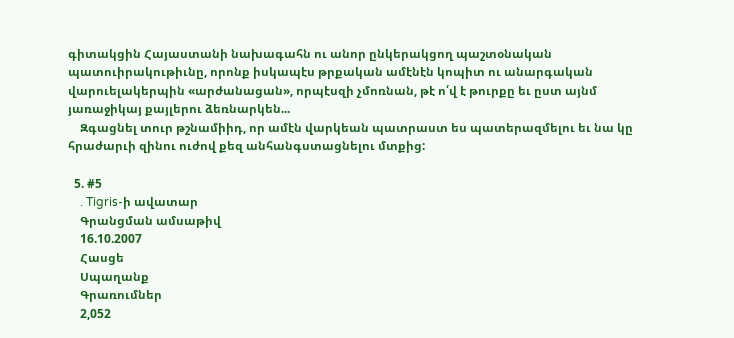գիտակցին Հայաստանի նախագահն ու անոր ընկերակցող պաշտօնական պատուիրակութիւնը, որոնք իսկապէս թրքական ամէնէն կոպիտ ու անարգական վարուելակերպին «արժանացան», որպէսզի չմոռնան, թէ ո՛վ է թուրքը եւ ըստ այնմ յառաջիկայ քայլերու ձեռնարկեն...
    Զգացնել տուր թշնամիիդ, որ ամէն վարկեան պատրաստ ես պատերազմելու եւ նա կը հրաժարւի զինու ուժով քեզ անհանգստացնելու մտքից:

  5. #5
    . Tigris-ի ավատար
    Գրանցման ամսաթիվ
    16.10.2007
    Հասցե
    Սպաղանք
    Գրառումներ
    2,052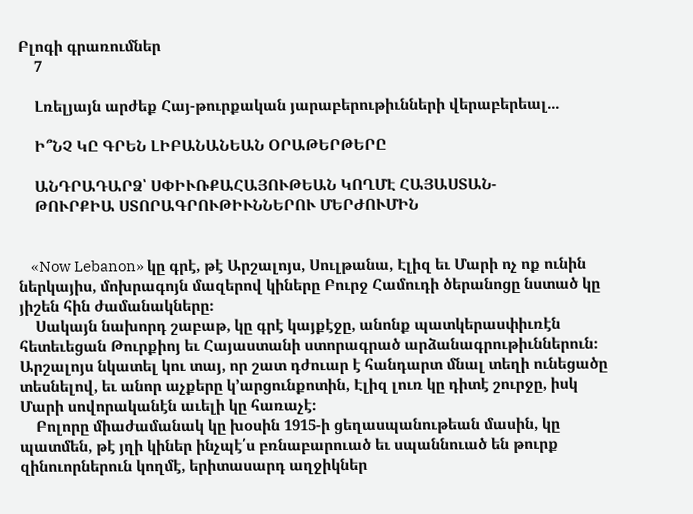Բլոգի գրառումներ
    7

    Լռելյայն արժեք Հայ-թուրքական յարաբերութիւնների վերաբերեալ...

    Ի՞ՆՉ ԿԸ ԳՐԵՆ ԼԻԲԱՆԱՆԵԱՆ ՕՐԱԹԵՐԹԵՐԸ

    ԱՆԴՐԱԴԱՐՁ՝ ՍՓԻՒՌՔԱՀԱՅՈՒԹԵԱՆ ԿՈՂՄԷ ՀԱՅԱՍՏԱՆ-
    ԹՈՒՐՔԻԱ ՍՏՈՐԱԳՐՈՒԹԻՒՆՆԵՐՈՒ ՄԵՐԺՈՒՄԻՆ


    «Now Lebanon» կը գրէ, թէ Արշալոյս, Սուլթանա, Էլիզ եւ Մարի ոչ ոք ունին ներկայիս, մոխրագոյն մազերով կիները Բուրջ Համուդի ծերանոցը նստած կը յիշեն հին ժամանակները։
    Սակայն նախորդ շաբաթ, կը գրէ կայքէջը, անոնք պատկերասփիւռէն հետեւեցան Թուրքիոյ եւ Հայաստանի ստորագրած արձանագրութիւններուն։ Արշալոյս նկատել կու տայ, որ շատ դժուար է հանդարտ մնալ տեղի ունեցածը տեսնելով, եւ անոր աչքերը կ՚արցունքոտին, Էլիզ լուռ կը դիտէ շուրջը, իսկ Մարի սովորականէն աւելի կը հառաչէ։
    Բոլորը միաժամանակ կը խօսին 1915-ի ցեղասպանութեան մասին, կը պատմեն, թէ յղի կիներ ինչպէ՛ս բռնաբարուած եւ սպաննուած են թուրք զինուորներուն կողմէ, երիտասարդ աղջիկներ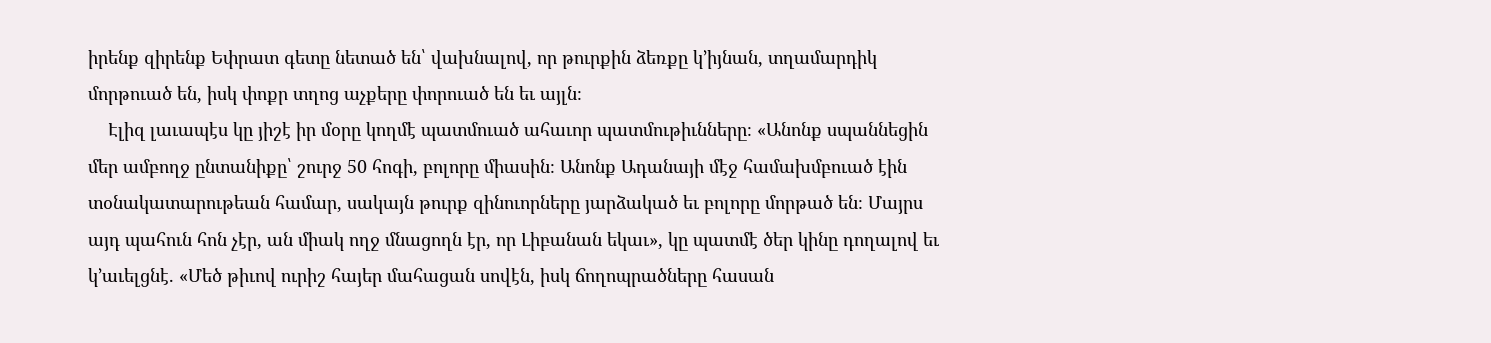իրենք զիրենք Եփրատ գետը նետած են՝ վախնալով, որ թուրքին ձեռքը կ՚իյնան, տղամարդիկ մորթուած են, իսկ փոքր տղոց աչքերը փորուած են եւ այլն։
    Էլիզ լաւապէս կը յիշէ իր մօրը կողմէ պատմուած ահաւոր պատմութիւնները։ «Անոնք սպաննեցին մեր ամբողջ ընտանիքը՝ շուրջ 50 հոգի, բոլորը միասին։ Անոնք Ադանայի մէջ համախմբուած էին տօնակատարութեան համար, սակայն թուրք զինուորները յարձակած եւ բոլորը մորթած են։ Մայրս այդ պահուն հոն չէր, ան միակ ողջ մնացողն էր, որ Լիբանան եկաւ», կը պատմէ ծեր կինը դողալով եւ կ՚աւելցնէ. «Մեծ թիւով ուրիշ հայեր մահացան սովէն, իսկ ճողոպրածները հասան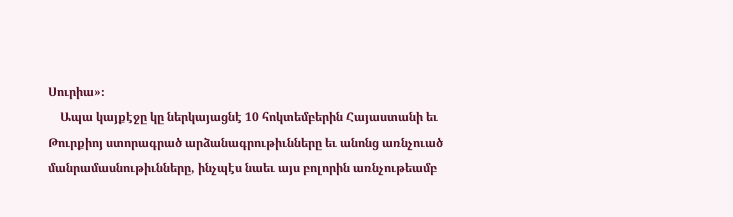Սուրիա»։
    Ապա կայքէջը կը ներկայացնէ 10 հոկտեմբերին Հայաստանի եւ Թուրքիոյ ստորագրած արձանագրութիւնները եւ անոնց առնչուած մանրամասնութիւնները, ինչպէս նաեւ այս բոլորին առնչութեամբ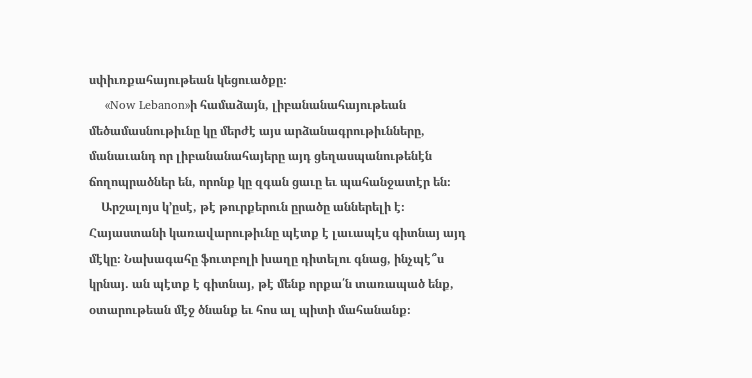սփիւռքահայութեան կեցուածքը։
    «Now Lebanon»ի համաձայն, լիբանանահայութեան մեծամասնութիւնը կը մերժէ այս արձանագրութիւնները, մանաւանդ որ լիբանանահայերը այդ ցեղասպանութենէն ճողոպրածներ են, որոնք կը զգան ցաւը եւ պահանջատէր են։
    Արշալոյս կ՚ըսէ, թէ թուրքերուն ըրածը աններելի է։ Հայաստանի կառավարութիւնը պէտք է լաւապէս գիտնայ այդ մէկը։ Նախագահը ֆուտբոլի խաղը դիտելու գնաց, ինչպէ՞ս կրնայ. ան պէտք է գիտնայ, թէ մենք որքա՛ն տառապած ենք, օտարութեան մէջ ծնանք եւ հոս ալ պիտի մահանանք։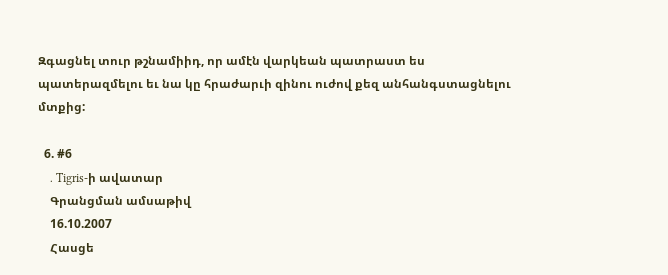Զգացնել տուր թշնամիիդ, որ ամէն վարկեան պատրաստ ես պատերազմելու եւ նա կը հրաժարւի զինու ուժով քեզ անհանգստացնելու մտքից:

  6. #6
    . Tigris-ի ավատար
    Գրանցման ամսաթիվ
    16.10.2007
    Հասցե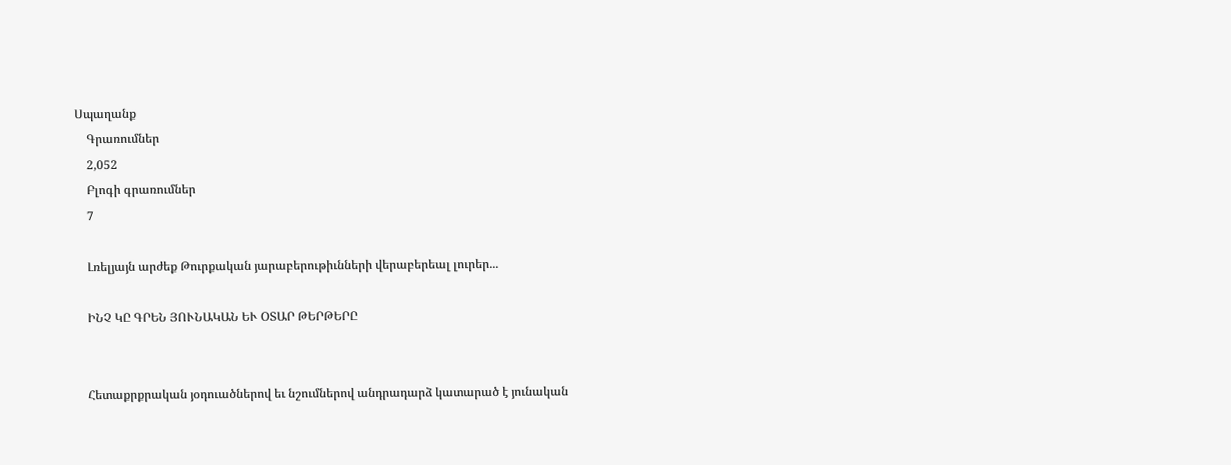Սպաղանք
    Գրառումներ
    2,052
    Բլոգի գրառումներ
    7

    Լռելյայն արժեք Թուրքական յարաբերութիւնների վերաբերեալ լուրեր...

    ԻՆՉ ԿԸ ԳՐԵՆ ՅՈՒՆԱԿԱՆ ԵՒ ՕՏԱՐ ԹԵՐԹԵՐԸ


    Հետաքրքրական յօդուածներով եւ նշումներով անդրադարձ կատարած է յունական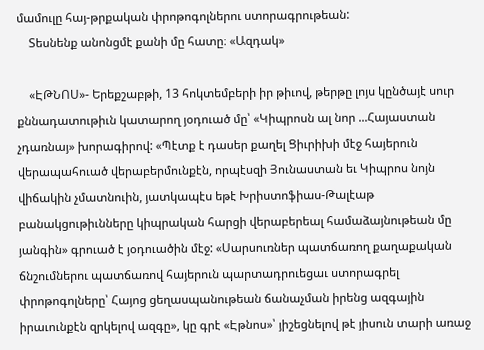մամուլը հայ-թրքական փրոթոգոլներու ստորագրութեան:
    Տեսնենք անոնցմէ քանի մը հատը։ «Ազդակ»

    «ԷԹՆՈՍ»- Երեքշաբթի, 13 հոկտեմբերի իր թիւով, թերթը լոյս կընծայէ սուր քննադատութիւն կատարող յօդուած մը՝ «Կիպրոսն ալ նոր ...Հայաստան չդառնայ» խորագիրով: «Պէտք է դասեր քաղել Ցիւրիխի մէջ հայերուն վերապահուած վերաբերմունքէն, որպէսզի Յունաստան եւ Կիպրոս նոյն վիճակին չմատնուին, յատկապէս եթէ Խրիստոֆիաս-Թալէաթ բանակցութիւնները կիպրական հարցի վերաբերեալ համաձայնութեան մը յանգին» գրուած է յօդուածին մէջ: «Սարսուռներ պատճառող քաղաքական ճնշումներու պատճառով հայերուն պարտադրուեցաւ ստորագրել փրոթոգոլները՝ Հայոց ցեղասպանութեան ճանաչման իրենց ազգային իրաւունքէն զրկելով ազգը», կը գրէ «Էթնոս»՝ յիշեցնելով թէ յիսուն տարի առաջ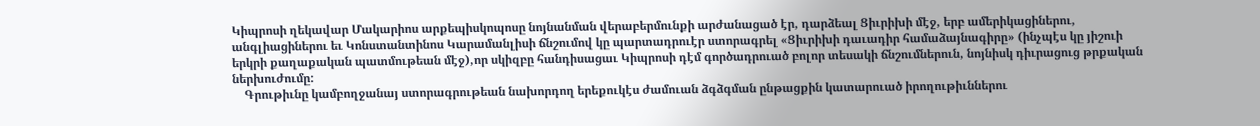Կիպրոսի ղեկավար Մակարիոս արքեպիսկոպոսը նոյնանման վերաբերմունքի արժանացած էր, դարձեալ Ցիւրիխի մէջ, երբ ամերիկացիներու, անգլիացիներու եւ Կոնստանտինոս Կարամանլիսի ճնշումով կը պարտադրուէր ստորագրել «Ցիւրիխի դաւադիր համաձայնագիրը» (ինչպէս կը յիշուի երկրի քաղաքական պատմութեան մէջ),որ սկիզբը հանդիսացաւ Կիպրոսի դէմ գործադրուած բոլոր տեսակի ճնշումներուն, նոյնիսկ դիւրացուց թրքական ներխուժումը:
    Գրութիւնը կամբողջանայ ստորագրութեան նախորդող երեքուկէս ժամուան ձգձգման ընթացքին կատարուած իրողութիւններու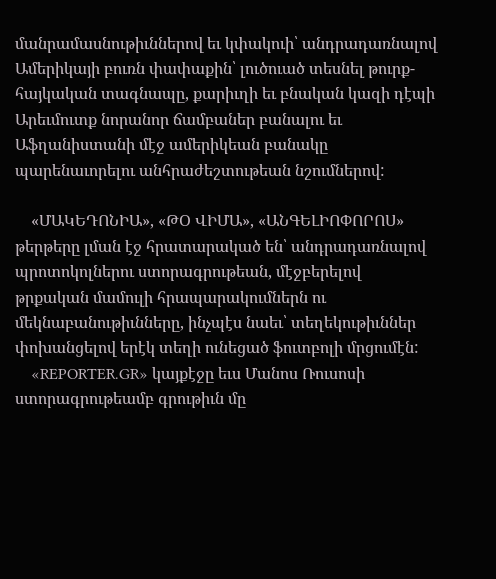մանրամասնութիւններով եւ կփակուի՝ անդրադառնալով Ամերիկայի բուռն փափաքին՝ լուծուած տեսնել թուրք-հայկական տագնապը, քարիւղի եւ բնական կազի դէպի Արեւմուտք նորանոր ճամբաներ բանալու եւ Աֆղանիստանի մէջ ամերիկեան բանակը պարենաւորելու անհրաժեշտութեան նշումներով:

    «ՄԱԿԵԴՈՆԻԱ», «ԹՕ ՎԻՄԱ», «ԱՆԳԵԼԻՈՓՈՐՈՍ» թերթերը լման էջ հրատարակած են՝ անդրադառնալով պրոտոկոլներու ստորագրութեան, մէջբերելով թրքական մամուլի հրապարակումներն ու մեկնաբանութիւնները, ինչպէս նաեւ՝ տեղեկութիւններ փոխանցելով երէկ տեղի ունեցած ֆուտբոլի մրցումէն:
    «REPORTER.GR» կայքէջը եւս Մանոս Ռուսոսի ստորագրութեամբ գրութիւն մը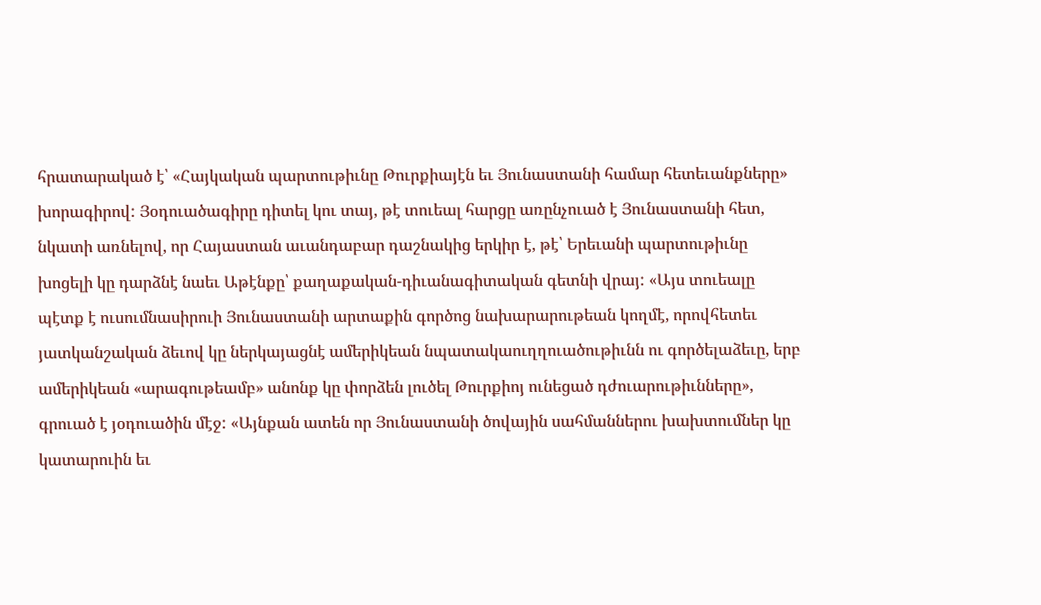հրատարակած է՝ «Հայկական պարտութիւնը Թուրքիայէն եւ Յունաստանի համար հետեւանքները» խորագիրով: Յօդուածագիրը դիտել կու տայ, թէ տուեալ հարցը առընչուած է Յունաստանի հետ, նկատի առնելով, որ Հայաստան աւանդաբար դաշնակից երկիր է, թէ՝ Երեւանի պարտութիւնը խոցելի կը դարձնէ նաեւ Աթէնքը՝ քաղաքական-դիւանագիտական գետնի վրայ: «Այս տուեալը պէտք է ուսումնասիրուի Յունաստանի արտաքին գործոց նախարարութեան կողմէ, որովհետեւ յատկանշական ձեւով կը ներկայացնէ ամերիկեան նպատակաուղղուածութիւնն ու գործելաձեւը, երբ ամերիկեան «արագութեամբ» անոնք կը փորձեն լուծել Թուրքիոյ ունեցած դժուարութիւնները», գրուած է յօդուածին մէջ: «Այնքան ատեն որ Յունաստանի ծովային սահմաններու խախտումներ կը կատարուին եւ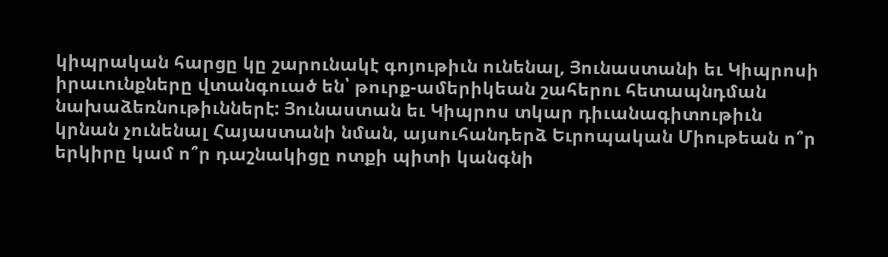կիպրական հարցը կը շարունակէ գոյութիւն ունենալ, Յունաստանի եւ Կիպրոսի իրաւունքները վտանգուած են՝ թուրք-ամերիկեան շահերու հետապնդման նախաձեռնութիւններէ: Յունաստան եւ Կիպրոս տկար դիւանագիտութիւն կրնան չունենալ Հայաստանի նման, այսուհանդերձ Եւրոպական Միութեան ո՞ր երկիրը կամ ո՞ր դաշնակիցը ոտքի պիտի կանգնի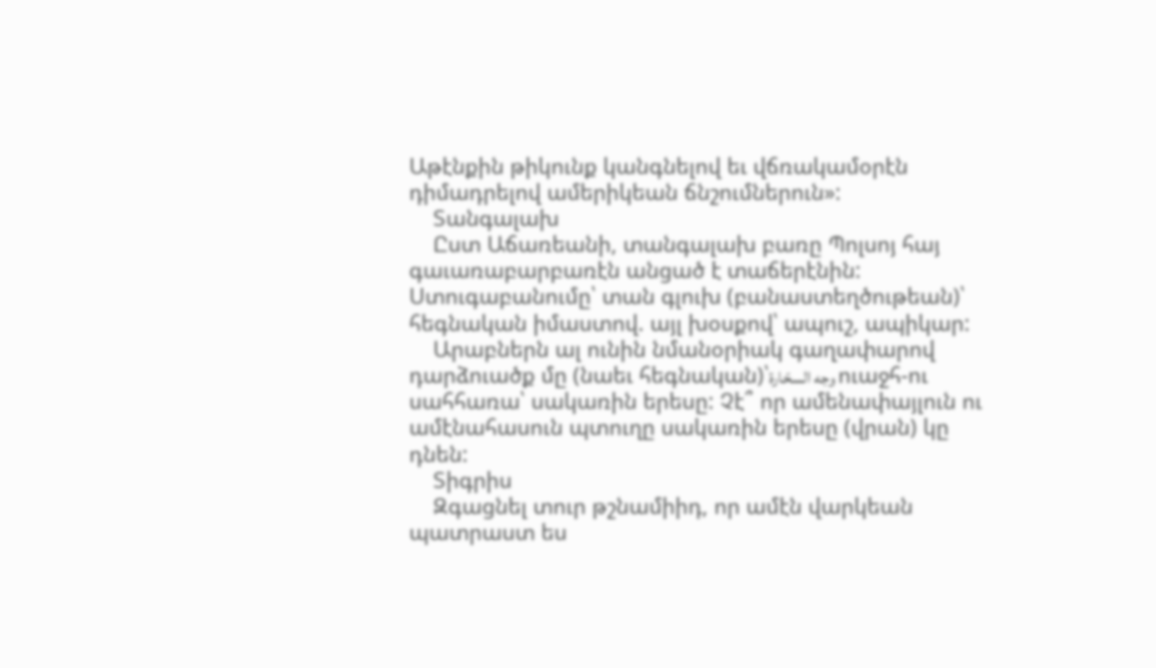Աթէնքին թիկունք կանգնելով եւ վճռակամօրէն դիմադրելով ամերիկեան ճնշումներուն»:
    Տանգալախ
    Ըստ Աճառեանի, տանգալախ բառը Պոլսոյ հայ գաւառաբարբառէն անցած է տաճերէնին: Ստուգաբանումը՝ տան գլուխ (բանաստեղծութեան)՝ հեգնական իմաստով. այլ խօսքով՝ ապուշ, ապիկար:
    Արաբներն ալ ունին նմանօրիակ գաղափարով դարձուածք մը (նաեւ հեգնական)՝وجه السحّارة ուաջհ-ու սահհառա՝ սակառին երեսը: Չէ՞ որ ամենափայլուն ու ամէնահասուն պտուղը սակառին երեսը (վրան) կը դնեն:
    Տիգրիս
    Զգացնել տուր թշնամիիդ, որ ամէն վարկեան պատրաստ ես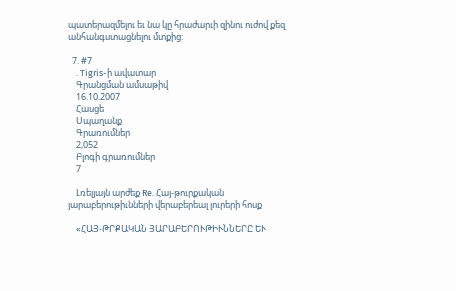պատերազմելու եւ նա կը հրաժարւի զինու ուժով քեզ անհանգստացնելու մտքից:

  7. #7
    . Tigris-ի ավատար
    Գրանցման ամսաթիվ
    16.10.2007
    Հասցե
    Սպաղանք
    Գրառումներ
    2,052
    Բլոգի գրառումներ
    7

    Լռելյայն արժեք Re. Հայ-թուրքական յարաբերութիւնների վերաբերեալ լուրերի հոսք

    «ՀԱՅ-ԹՐՔԱԿԱՆ ՅԱՐԱԲԵՐՈՒԹԻՒՆՆԵՐԸ ԵՒ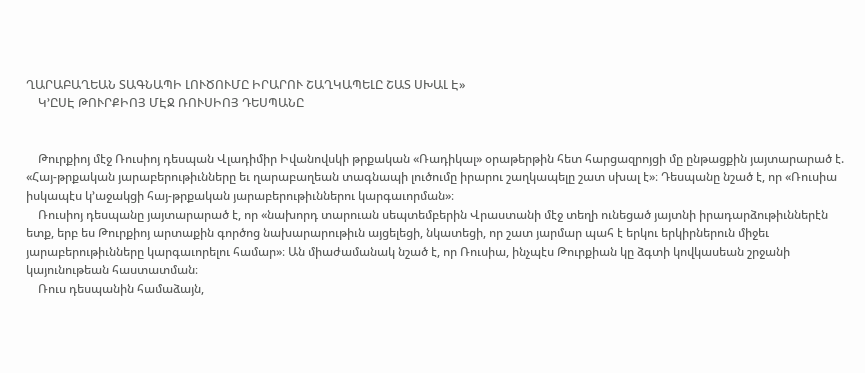ՂԱՐԱԲԱՂԵԱՆ ՏԱԳՆԱՊԻ ԼՈՒԾՈՒՄԸ ԻՐԱՐՈՒ ՇԱՂԿԱՊԵԼԸ ՇԱՏ ՍԽԱԼ Է»
    Կ՚ԸՍԷ ԹՈՒՐՔԻՈՅ ՄԷՋ ՌՈՒՍԻՈՅ ԴԵՍՊԱՆԸ


    Թուրքիոյ մէջ Ռուսիոյ դեսպան Վլադիմիր Իվանովսկի թրքական «Ռադիկալ» օրաթերթին հետ հարցազրոյցի մը ընթացքին յայտարարած է. «Հայ-թրքական յարաբերութիւնները եւ ղարաբաղեան տագնապի լուծումը իրարու շաղկապելը շատ սխալ է»։ Դեսպանը նշած է, որ «Ռուսիա իսկապէս կ՚աջակցի հայ-թրքական յարաբերութիւններու կարգաւորման»։
    Ռուսիոյ դեսպանը յայտարարած է, որ «նախորդ տարուան սեպտեմբերին Վրաստանի մէջ տեղի ունեցած յայտնի իրադարձութիւններէն ետք, երբ ես Թուրքիոյ արտաքին գործոց նախարարութիւն այցելեցի, նկատեցի, որ շատ յարմար պահ է երկու երկիրներուն միջեւ յարաբերութիւնները կարգաւորելու համար»։ Ան միաժամանակ նշած է, որ Ռուսիա, ինչպէս Թուրքիան կը ձգտի կովկասեան շրջանի կայունութեան հաստատման։
    Ռուս դեսպանին համաձայն,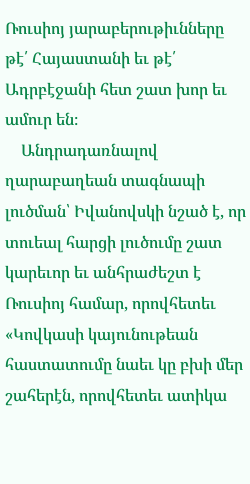Ռուսիոյ յարաբերութիւնները թէ՛ Հայաստանի եւ թէ՛ Ադրբէջանի հետ շատ խոր եւ ամուր են։
    Անդրադառնալով ղարաբաղեան տագնապի լուծման՝ Իվանովսկի նշած է, որ տուեալ հարցի լուծումը շատ կարեւոր եւ անհրաժեշտ է Ռուսիոյ համար, որովհետեւ «Կովկասի կայունութեան հաստատումը նաեւ կը բխի մեր շահերէն, որովհետեւ ատիկա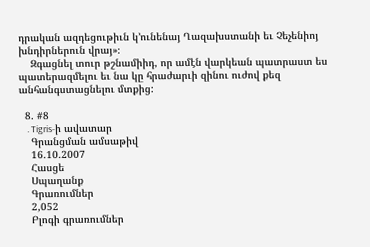դրական ազդեցութիւն կ՚ունենայ Ղազախստանի եւ Չեչենիոյ խնդիրներուն վրայ»։
    Զգացնել տուր թշնամիիդ, որ ամէն վարկեան պատրաստ ես պատերազմելու եւ նա կը հրաժարւի զինու ուժով քեզ անհանգստացնելու մտքից:

  8. #8
    . Tigris-ի ավատար
    Գրանցման ամսաթիվ
    16.10.2007
    Հասցե
    Սպաղանք
    Գրառումներ
    2,052
    Բլոգի գրառումներ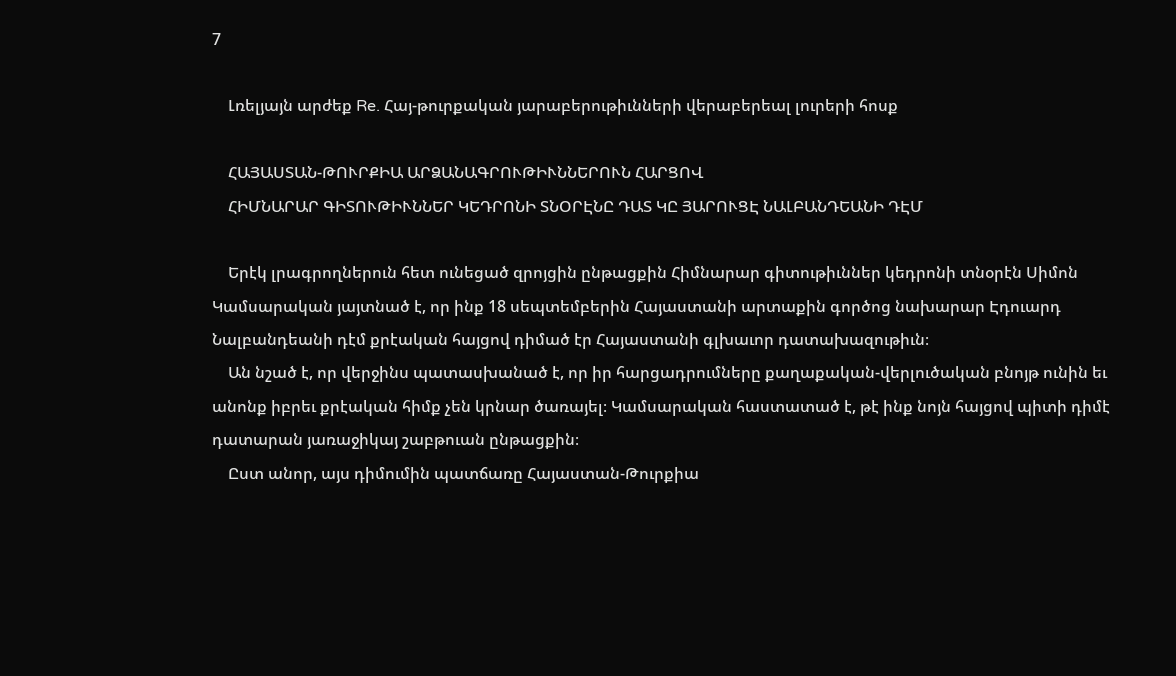7

    Լռելյայն արժեք Re. Հայ-թուրքական յարաբերութիւնների վերաբերեալ լուրերի հոսք

    ՀԱՅԱՍՏԱՆ-ԹՈՒՐՔԻԱ ԱՐՁԱՆԱԳՐՈՒԹԻՒՆՆԵՐՈՒՆ ՀԱՐՑՈՎ
    ՀԻՄՆԱՐԱՐ ԳԻՏՈՒԹԻՒՆՆԵՐ ԿԵԴՐՈՆԻ ՏՆՕՐԷՆԸ ԴԱՏ ԿԸ ՅԱՐՈՒՑԷ ՆԱԼԲԱՆԴԵԱՆԻ ԴԷՄ

    Երէկ լրագրողներուն հետ ունեցած զրոյցին ընթացքին Հիմնարար գիտութիւններ կեդրոնի տնօրէն Սիմոն Կամսարական յայտնած է, որ ինք 18 սեպտեմբերին Հայաստանի արտաքին գործոց նախարար Էդուարդ Նալբանդեանի դէմ քրէական հայցով դիմած էր Հայաստանի գլխաւոր դատախազութիւն։
    Ան նշած է, որ վերջինս պատասխանած է, որ իր հարցադրումները քաղաքական-վերլուծական բնոյթ ունին եւ անոնք իբրեւ քրէական հիմք չեն կրնար ծառայել։ Կամսարական հաստատած է, թէ ինք նոյն հայցով պիտի դիմէ դատարան յառաջիկայ շաբթուան ընթացքին։
    Ըստ անոր, այս դիմումին պատճառը Հայաստան-Թուրքիա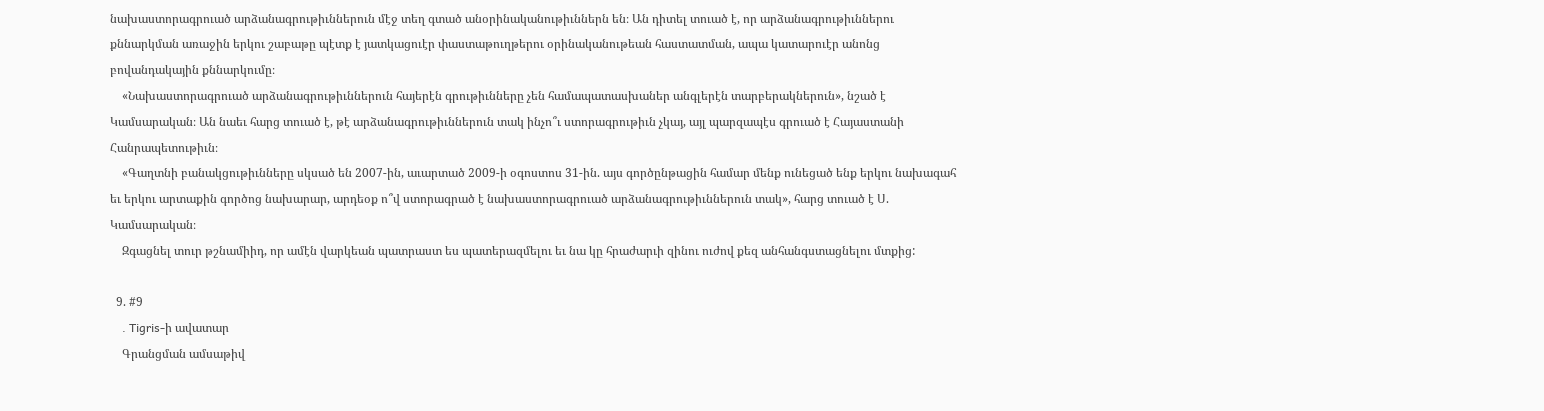նախաստորագրուած արձանագրութիւններուն մէջ տեղ գտած անօրինականութիւններն են։ Ան դիտել տուած է, որ արձանագրութիւններու քննարկման առաջին երկու շաբաթը պէտք է յատկացուէր փաստաթուղթերու օրինականութեան հաստատման, ապա կատարուէր անոնց բովանդակային քննարկումը։
    «Նախաստորագրուած արձանագրութիւններուն հայերէն գրութիւնները չեն համապատասխաներ անգլերէն տարբերակներուն», նշած է Կամսարական։ Ան նաեւ հարց տուած է, թէ արձանագրութիւններուն տակ ինչո՞ւ ստորագրութիւն չկայ, այլ պարզապէս գրուած է Հայաստանի Հանրապետութիւն։
    «Գաղտնի բանակցութիւնները սկսած են 2007-ին, աւարտած 2009-ի օգոստոս 31-ին. այս գործընթացին համար մենք ունեցած ենք երկու նախագահ եւ երկու արտաքին գործոց նախարար, արդեօք ո՞վ ստորագրած է նախաստորագրուած արձանագրութիւններուն տակ», հարց տուած է Ս. Կամսարական։
    Զգացնել տուր թշնամիիդ, որ ամէն վարկեան պատրաստ ես պատերազմելու եւ նա կը հրաժարւի զինու ուժով քեզ անհանգստացնելու մտքից:

  9. #9
    . Tigris-ի ավատար
    Գրանցման ամսաթիվ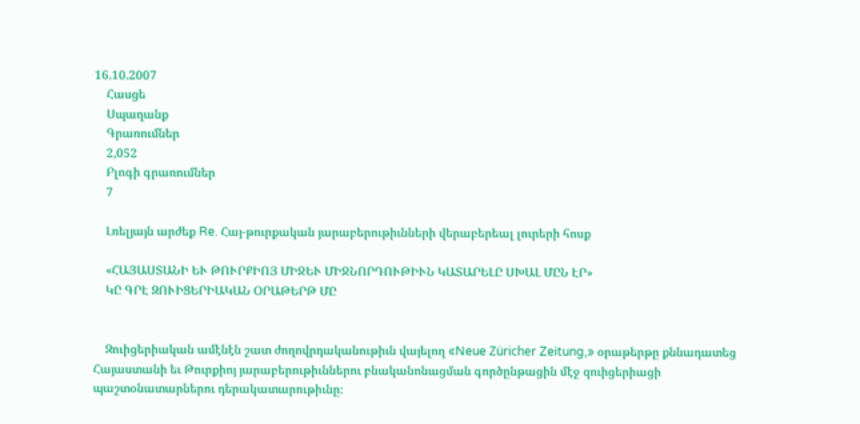16.10.2007
    Հասցե
    Սպաղանք
    Գրառումներ
    2,052
    Բլոգի գրառումներ
    7

    Լռելյայն արժեք Re. Հայ-թուրքական յարաբերութիւնների վերաբերեալ լուրերի հոսք

    «ՀԱՅԱՍՏԱՆԻ ԵՒ ԹՈՒՐՔԻՈՅ ՄԻՋԵՒ ՄԻՋՆՈՐԴՈՒԹԻՒՆ ԿԱՏԱՐԵԼԸ ՍԽԱԼ ՄԸՆ ԷՐ»
    ԿԸ ԳՐԷ ԶՈՒԻՑԵՐԻԱԿԱՆ ՕՐԱԹԵՐԹ ՄԸ


    Զուիցերիական ամէնէն շատ ժողովրդականութիւն վայելող «Neue Züricher Zeitung,» օրաթերթը քննադատեց Հայաստանի եւ Թուրքիոյ յարաբերութիւններու բնականոնացման գործընթացին մէջ զուիցերիացի պաշտօնատարներու դերակատարութիւնը։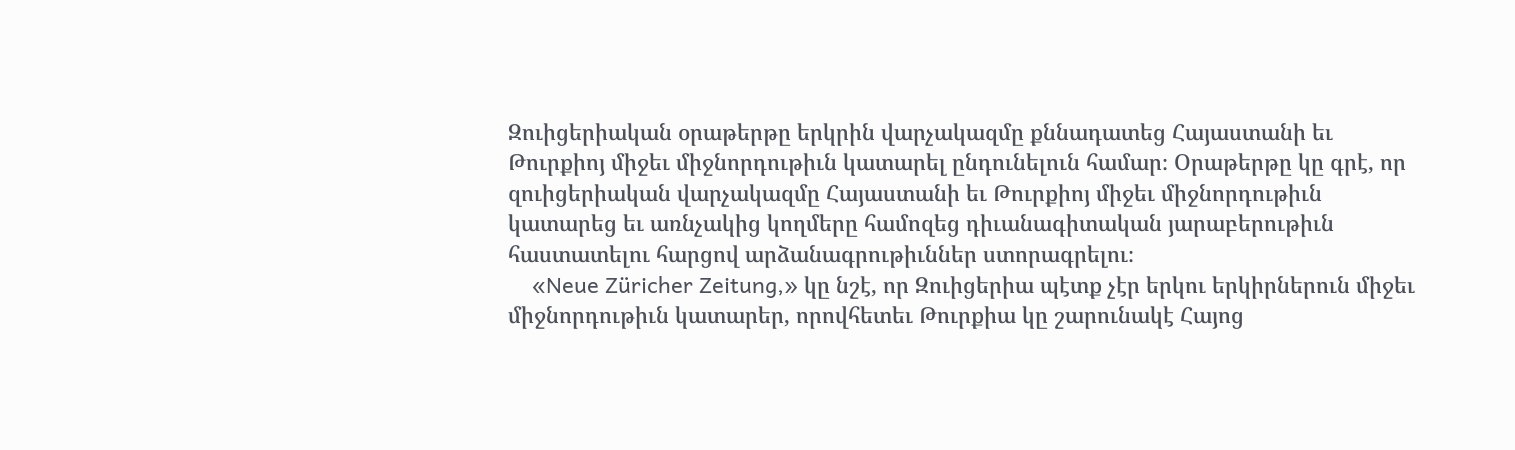Զուիցերիական օրաթերթը երկրին վարչակազմը քննադատեց Հայաստանի եւ Թուրքիոյ միջեւ միջնորդութիւն կատարել ընդունելուն համար։ Օրաթերթը կը գրէ, որ զուիցերիական վարչակազմը Հայաստանի եւ Թուրքիոյ միջեւ միջնորդութիւն կատարեց եւ առնչակից կողմերը համոզեց դիւանագիտական յարաբերութիւն հաստատելու հարցով արձանագրութիւններ ստորագրելու։
    «Neue Züricher Zeitung,» կը նշէ, որ Զուիցերիա պէտք չէր երկու երկիրներուն միջեւ միջնորդութիւն կատարեր, որովհետեւ Թուրքիա կը շարունակէ Հայոց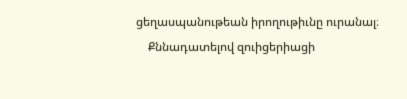ցեղասպանութեան իրողութիւնը ուրանալ։
    Քննադատելով զուիցերիացի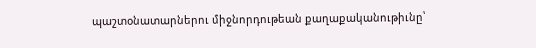պաշտօնատարներու միջնորդութեան քաղաքականութիւնը՝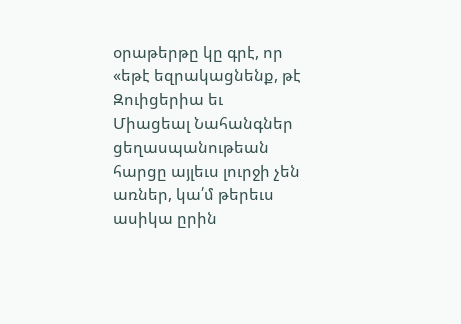օրաթերթը կը գրէ, որ «եթէ եզրակացնենք, թէ Զուիցերիա եւ Միացեալ Նահանգներ ցեղասպանութեան հարցը այլեւս լուրջի չեն առներ, կա՛մ թերեւս ասիկա ըրին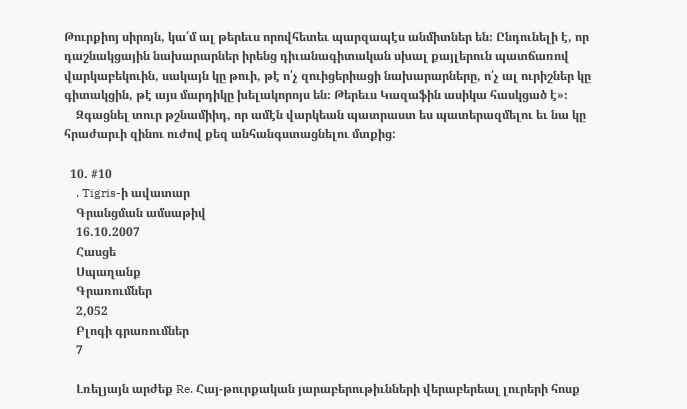Թուրքիոյ սիրոյն, կա՛մ ալ թերեւս որովհետեւ պարզապէս անմիտներ են։ Ընդունելի է, որ դաշնակցային նախարարներ իրենց դիւանագիտական սխալ քայլերուն պատճառով վարկաբեկուին, սակայն կը թուի, թէ ո՛չ զուիցերիացի նախարարները, ո՛չ ալ ուրիշներ կը գիտակցին, թէ այս մարդիկը խելակորոյս են։ Թերեւս Կազաֆին ասիկա հասկցած է»։
    Զգացնել տուր թշնամիիդ, որ ամէն վարկեան պատրաստ ես պատերազմելու եւ նա կը հրաժարւի զինու ուժով քեզ անհանգստացնելու մտքից:

  10. #10
    . Tigris-ի ավատար
    Գրանցման ամսաթիվ
    16.10.2007
    Հասցե
    Սպաղանք
    Գրառումներ
    2,052
    Բլոգի գրառումներ
    7

    Լռելյայն արժեք Re. Հայ-թուրքական յարաբերութիւնների վերաբերեալ լուրերի հոսք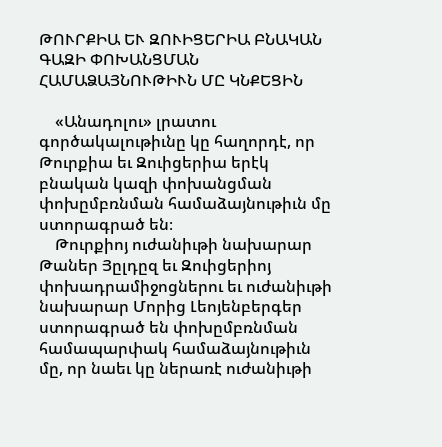ԹՈՒՐՔԻԱ ԵՒ ԶՈՒԻՑԵՐԻԱ ԲՆԱԿԱՆ ԳԱԶԻ ՓՈԽԱՆՑՄԱՆ ՀԱՄԱՁԱՅՆՈՒԹԻՒՆ ՄԸ ԿՆՔԵՑԻՆ

    «Անադոլու» լրատու գործակալութիւնը կը հաղորդէ, որ Թուրքիա եւ Զուիցերիա երէկ բնական կազի փոխանցման փոխըմբռնման համաձայնութիւն մը ստորագրած են։
    Թուրքիոյ ուժանիւթի նախարար Թաներ Յըլդըզ եւ Զուիցերիոյ փոխադրամիջոցներու եւ ուժանիւթի նախարար Մորից Լեոյենբերգեր ստորագրած են փոխըմբռնման համապարփակ համաձայնութիւն մը, որ նաեւ կը ներառէ ուժանիւթի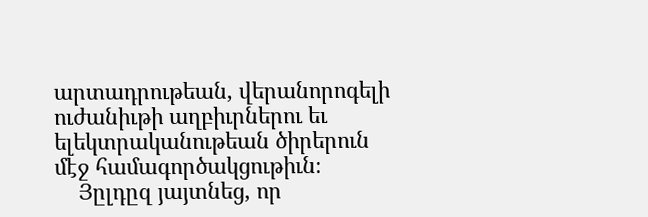արտադրութեան, վերանորոգելի ուժանիւթի աղբիւրներու եւ ելեկտրականութեան ծիրերուն մէջ համագործակցութիւն։
    Յըլդըզ յայտնեց, որ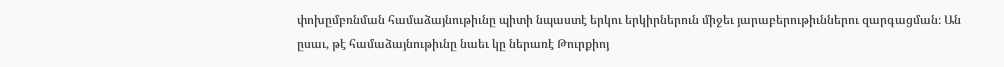փոխըմբռնման համաձայնութիւնը պիտի նպաստէ երկու երկիրներուն միջեւ յարաբերութիւններու զարգացման։ Ան ըսաւ, թէ համաձայնութիւնը նաեւ կը ներառէ Թուրքիոյ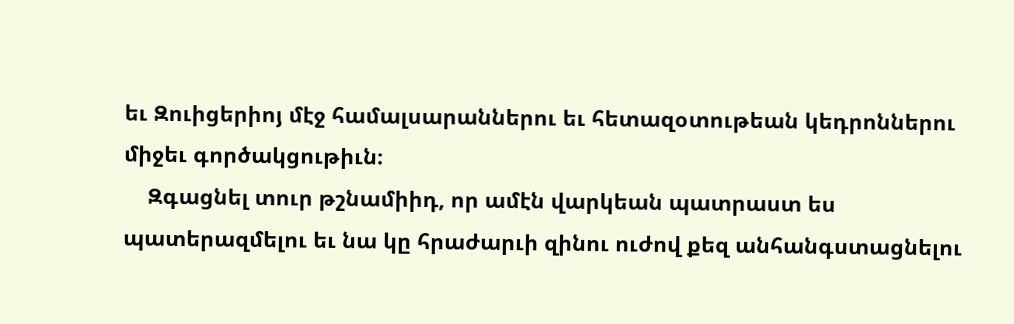եւ Զուիցերիոյ մէջ համալսարաններու եւ հետազօտութեան կեդրոններու միջեւ գործակցութիւն։
    Զգացնել տուր թշնամիիդ, որ ամէն վարկեան պատրաստ ես պատերազմելու եւ նա կը հրաժարւի զինու ուժով քեզ անհանգստացնելու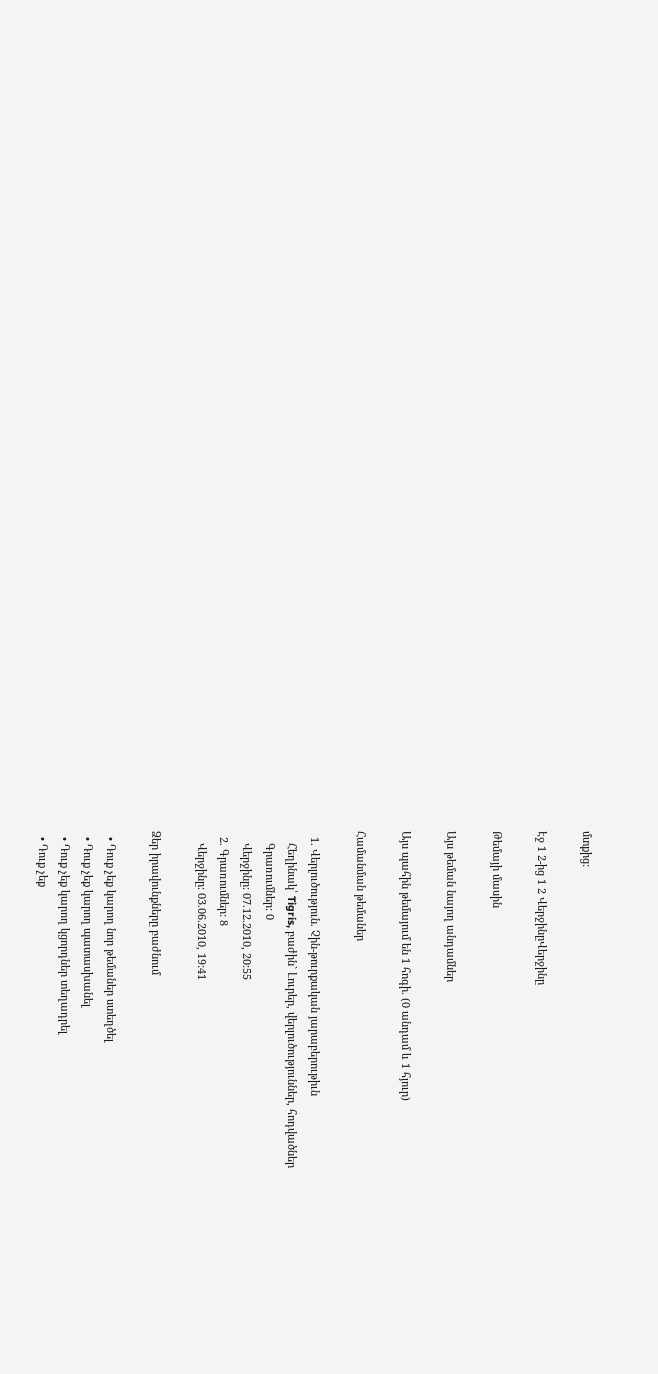մտքից:

Էջ 1 2-ից 1 2 ՎերջինըՎերջինը

Թեմայի մասին

Այս թեման նայող անդամներ

Այս պահին թեմայում են 1 հոգի. (0 անդամ և 1 հյուր)

Համանման թեմաներ

  1. Վերլուծություն. Չին-թուրքական յարաբերութիւն
    Հեղինակ՝ Tigris, բաժին` Լուրեր, վերլուծություններ, հոդվածներ
    Գրառումներ: 0
    Վերջինը: 07.12.2010, 20:55
  2. Գրառումներ: 8
    Վերջինը: 03.06.2010, 19:41

Ձեր իրավունքները բաժնում

  • Դուք չեք կարող նոր թեմաներ ստեղծել
  • Դուք չեք կարող պատասխանել
  • Դուք չեք կարող կցորդներ տեղադրել
  • Դուք չեք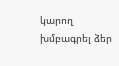կարող խմբագրել ձեր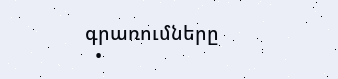գրառումները
  •